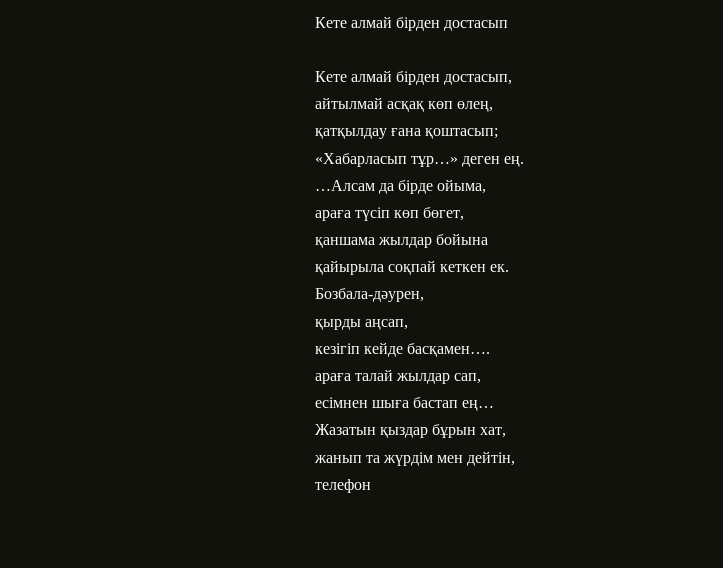Кете алмай бірден достасып

Кете алмай бірден достасып,
айтылмай асқақ көп өлең,
қатқылдау ғана қоштасып;
«Хабарласып тұр…» деген ең.
…Алсам да бірде ойыма,
араға түсіп көп бөгет,
қаншама жылдар бойына
қайырыла соқпай кеткен ек.
Бозбала-дәурен,
қырды аңсап,
кезігіп кейде басқамен….
араға талай жылдар сап,
есімнен шыға бастап ең…
Жазатын қыздар бұрын хат,
жанып та жүрдім мен дейтін,
телефон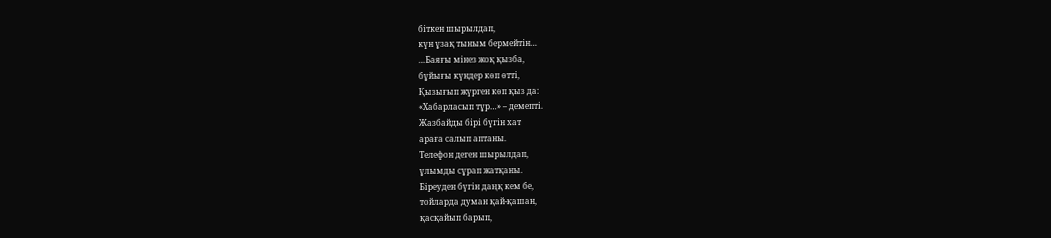біткен шырылдап,
күн ұзақ тыным бермейтін…
…Баяғы мінез жоқ қызба,
бұйығы күндер көп өтті,
Қызығып жүрген көп қыз да:
«Хабарласып тұр…» – демепті.
Жазбайды бірі бүгін хат
араға салып аптаны.
Телефон деген шырылдап,
ұлымды сұрап жатқаны.
Біреуден бүгін даңқ кем бе,
тойларда думан қай-қашан,
қасқайып барып,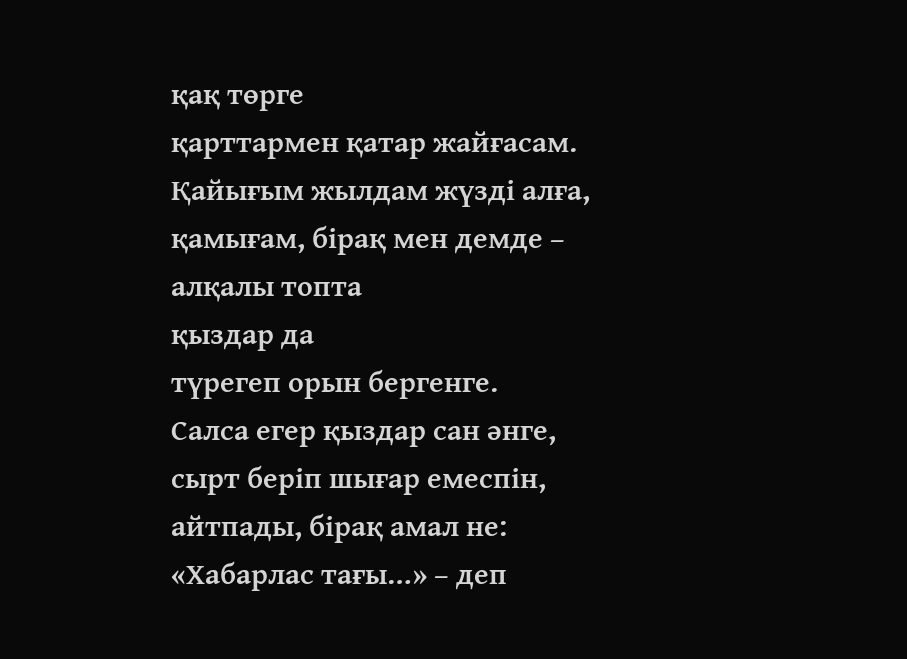қақ төрге
қарттармен қатар жайғасам.
Қайығым жылдам жүзді алға,
қамығам, бірақ мен демде –
алқалы топта
қыздар да
түрегеп орын бергенге.
Салса егер қыздар сан әнге,
сырт беріп шығар емеспін,
айтпады, бірақ амал не:
«Хабарлас тағы…» – деп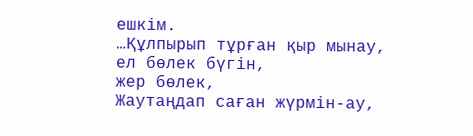ешкім.
…Құлпырып тұрған қыр мынау,
ел бөлек бүгін,
жер бөлек,
Жаутаңдап саған жүрмін-ау,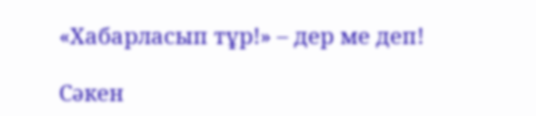«Хабарласып тұр!» – дер ме деп!

Сәкен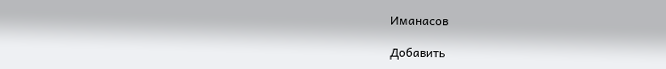Иманасов

Добавить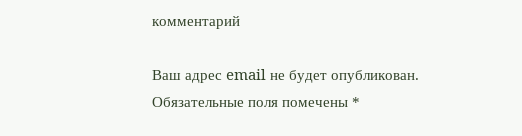комментарий

Ваш адрес email не будет опубликован. Обязательные поля помечены *